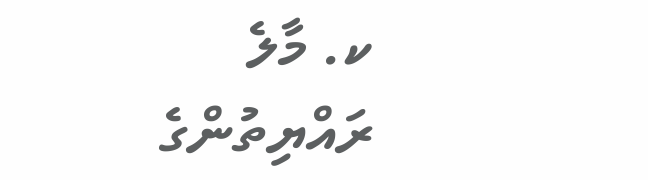ކ. މާލެ
ރައްޔިތުންގެ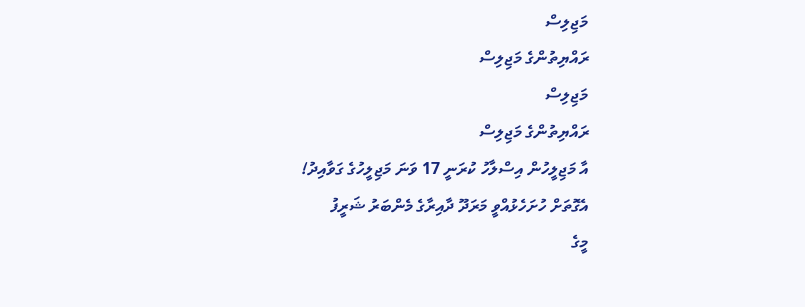މަޖިލިސް
ރައްޔިތުންގެ މަޖިލިސް
މަޖިލިސް
ރައްޔިތުންގެ މަޖިލިސް
އާ މަޖިލީހުން އިސްލާހު ކުރަނީ 17 ވަނަ މަޖިލީހުގެ ގަވާއިދު!
އެގޮތަށް ހުށަހެޅުއްވީ މަރަދޫ ދާއިރާގެ މެންބަރު ޝަރީފު
މީގެ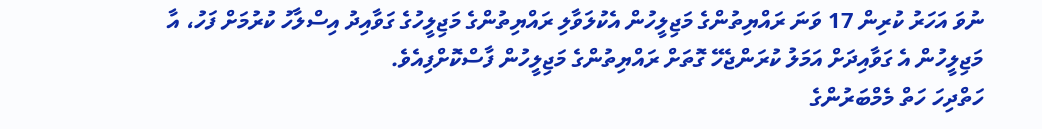ނުވަ އަހަރު ކުރިން 17 ވަނަ ރައްޔިތުންގެ މަޖިލީހުން އެކުލަވާލި ރައްޔިތުންގެ މަޖިލީހުގެ ގަވާއިދު އިސްލާހު ކުރުމަށް ފަހު، އާ މަޖިލީހުން އެ ގަވާއިދަށް އަމަލު ކުރަންޖެހޭ ގޮތަށް ރައްޔިތުންގެ މަޖިލީހުން ފާސްކޮށްފިއެވެ.
ހަތްދިހަ ހަތް މެމްބަރުންގެ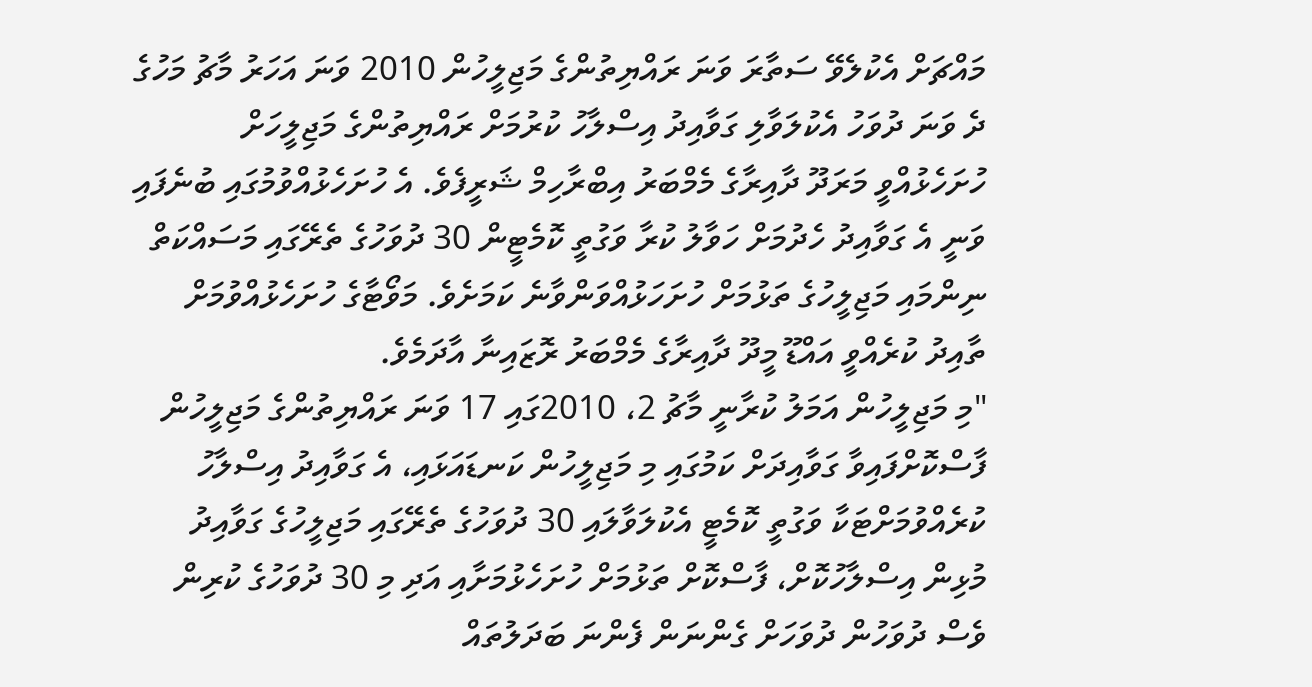މައްޗަށް އެކުލެވޭ ސަތާރަ ވަނަ ރައްޔިތުންގެ މަޖިލީހުން 2010 ވަނަ އަހަރު މާޗު މަހުގެ ދެ ވަނަ ދުވަހު އެކުލަވާލި ގަވާއިދު އިސްލާހު ކުރުމަށް ރައްޔިތުންގެ މަޖިލީހަށް ހުށަހެޅުއްވީ މަރަދޫ ދާއިރާގެ މެމްބަރު އިބްރާހިމް ޝަރީފެވެ. އެ ހުށަހެޅުއްވުމުގައި ބުނެފައި ވަނީ އެ ގަވާއިދު ހެދުމަށް ހަވާލު ކުރާ ވަގުތީ ކޮމެޓީން 30 ދުވަހުގެ ތެރޭގައި މަސައްކަތް ނިންމައި މަޖިލީހުގެ ތަޅުމަށް ހުށަހަޅުއްވަންވާނެ ކަމަށެވެ. މަވޯޓާގެ ހުށަހެޅުއްވުމަށް ތާއިދު ކުރެއްވީ އައްޑޫ މީދޫ ދާއިރާގެ މެމްބަރު ރޮޒައިނާ އާދަމެވެ.
"މި މަޖިލީހުން އަމަލު ކުރާނީ މާޗު 2، 2010ގައި 17 ވަނަ ރައްޔިތުންގެ މަޖިލީހުން ފާސްކޮށްފައިވާ ގަވާއިދަށް ކަމުގައި މި މަޖިލީހުން ކަނޑައަޅައި، އެ ގަވާއިދު އިސްލާހު ކުރެއްވުމަށްޓަކާ ވަގުތީ ކޮމެޓީ އެކުލަވާލައި 30 ދުވަހުގެ ތެރޭގައި މަޖިލީހުގެ ގަވާއިދު މުޅިން އިސްލާހުކޮށް، ފާސްކޮށް ތަޅުމަށް ހުށަހެޅުމަށާއި އަދި މި 30 ދުވަހުގެ ކުރިން ވެސް ދުވަހުން ދުވަހަށް ގެންނަން ފެންނަ ބަދަލުތައް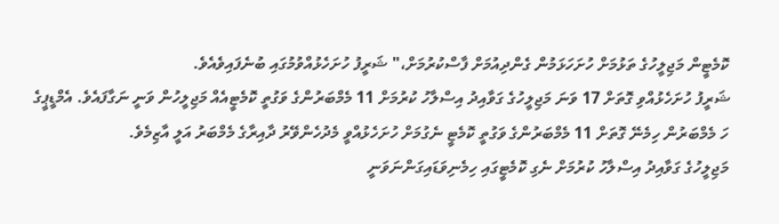ކޮމެޓީން މަޖިލީހުގެ ތަޅުމަށް ހުށަހަޅަމުން ގެންދިއުމަށް ފާސްކުރުމަށް،" ޝަރީފު ހުށަހެޅުއްވުމުގައި ބުނެފައިވެއެވެ.
ޝަރީފު ހުށަހެޅުއްވި ގޮތަށް 17 ވަނަ މަޖިލީހުގެ ގަވާއިދު އިސްލާހު ކުރުމަށް 11 މެމްބަރުންގެ ވަގުތީ ކޮމެޓީއެއް މަޖިލީހުން ވަނީ ނަގާފައެވެ. އެމްޑީޕީގެ ހަ މެމްބަރުން ހިމެނޭ ގޮތަށް 11 މެމްބަރުންގެ ވަގުތީ ކޮމެޓީ ނެގުމަށް ހުށަހެޅުއްވީ މެދުހެންވޭރު ދާއިރާގެ މެމްބަރު އަލީ އާޒިމެވެ.
މަޖިލީހުގެ ގަވާއިދު އިސްލާހު ކުރުމަށް ނެގި ކޮމެޓީގައި ހިމެނިވަޑައިގަންނަވަނީ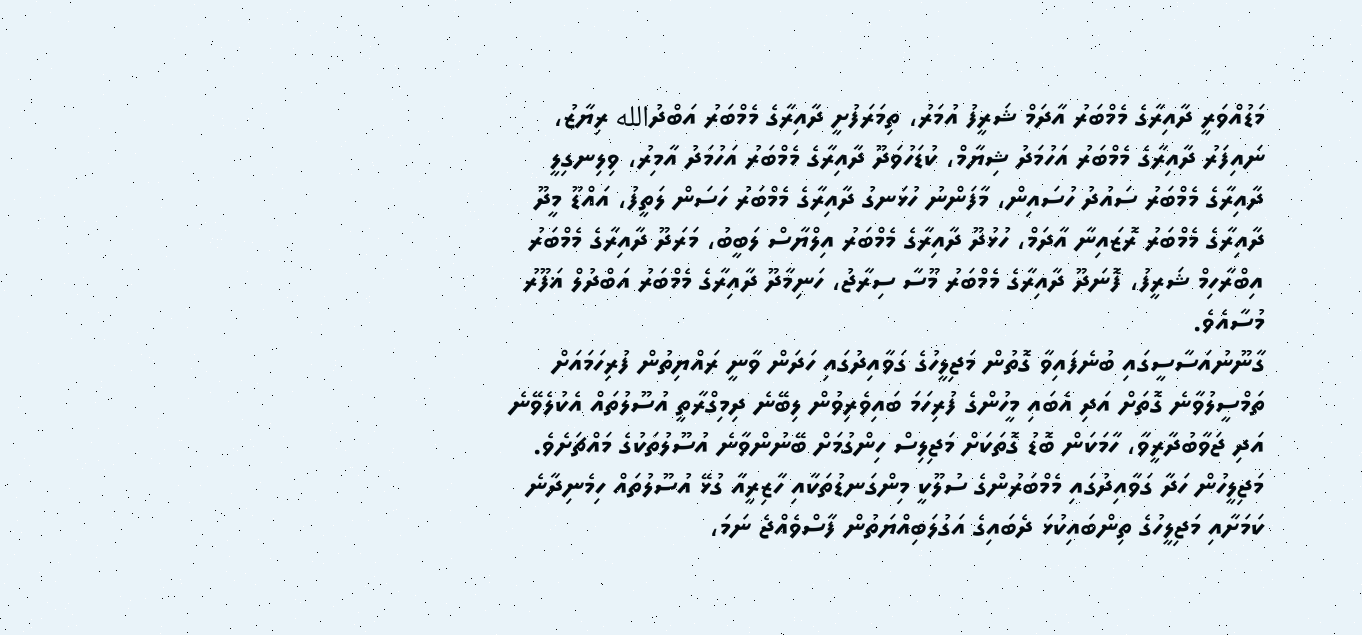މަޑުއްވަރީ ދާއިރާގެ މެމްބަރު އާދަމް ޝަރީފު އުމަރު، ތިމަރަފުށީ ދާއިރާގެ މެމްބަރު އަބްދުالله ރިޔާޒު، ނައިފަރު ދާއިރާގެ މެމްބަރު އަހުމަދު ޝިޔާމް، ކުޑަހުވަދޫ ދާއިރާގެ މެމްބަރު އަހުމަދު އާމިރު، ވިލިނގިލީ ދާއިރާގެ މެމްބަރު ސައުދު ހުސައިން، މާފަންނު ހުޅަނގު ދާއިރާގެ މެމްބަރު ހަސަން ލަތީފު، އައްޑޫ މީދޫ ދާއިރާގެ މެމްބަރު ރޮޒައިނާ އާދަމް، ހުޅުދޫ ދާއިރާގެ މެމްބަރު އިލްޔާސް ލަބީބު، މަރަދޫ ދާއިރާގެ މެމްބަރު އިބްރާހިމް ޝަރީފު، ފޮނަދޫ ދާއިރާގެ މެމްބަރު މޫސާ ސިރާޖު، ހަނިމާދޫ ދާއިރާގެ މެމްބަރު އަބްދުލް ޣަފޫރު މުސާއެވެ.
ގާނޫނުއަސާސީގައި ބުނެފައިވާ ގޮތުން މަޖިލީހުގެ ގަވާއިދުގައި ހަދަން ވާނީ ރައްޔިތުން ފުރިހަމައަށް ތަމްސީލުވާނެ ގޮތަށް އަދި އެބައި މީހުންގެ ފުރިހަމަ ބައިވެރިވުން ލިބޭނެ ދިމިގްރާތީ އުސޫލުތައް އެކުލެވޭނެ އަދި ޖަވާބުދާރީވާ، ހާމަކަން ބޮޑު ގޮތަކަށް މަޖިލިސް ހިންގުމަށް ބޭނުންވާނެ އުސޫލުތަކުގެ މައްޗަށެވެ. މަޖިލީހުން ހަދާ ގަވާއިދުގައި މެމްބަރުންގެ ސުލޫކީ މިންގަނޑުތަކާއި ހާޒިރީއާ ގުޅޭ އުސޫލުތައް ހިމެނިދާނެ ކަމަށާއި މަޖިލީހުގެ ތިންބައިކުޅަ ދެބައިގެ އަގުލަބިއްޔަތުން ފާސްވެއްޖެ ނަމަ،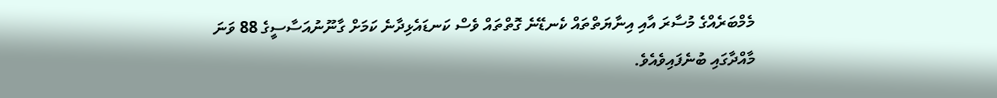މެމްބަރެއްގެ މުސާރަ އާއި އިނާޔަތްތައް ކެނޑޭނެ ގޮތްތައް ވެސް ކަނޑައެޅިދާނެ ކަމަށް ގާނޫނުއަސާސީގެ 88 ވަނަ މާއްދާގައި ބުނެފައިވެއެވެ.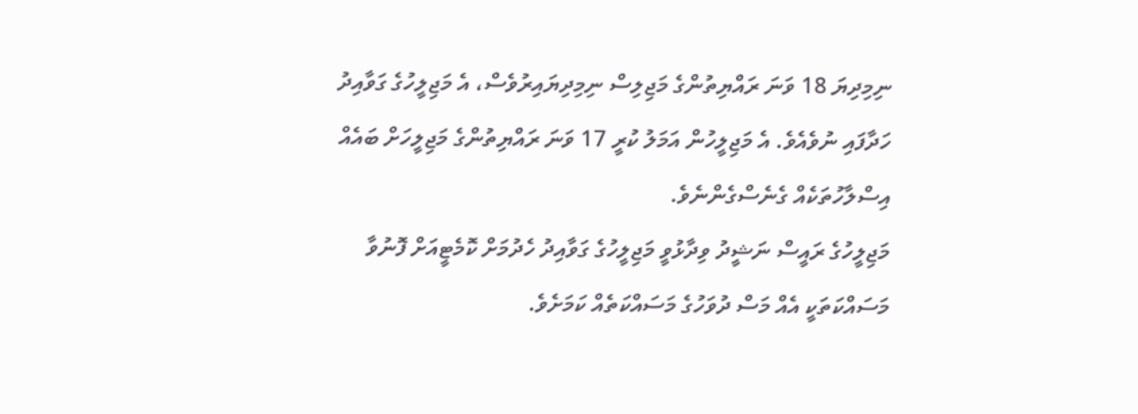ނިމިދިޔަ 18 ވަނަ ރައްޔިތުންގެ މަޖިލިސް ނިމިދިޔައިރުވެސް، އެ މަޖިލީހުގެ ގަވާއިދު ހަދާފައި ނުވެއެވެ. އެ މަޖިލީހުން އަމަލު ކުރީ 17 ވަނަ ރައްޔިތުންގެ މަޖިލީހަށް ބައެއް އިސްލާހުތަކެއް ގެނެސްގެންނެވެ.
މަޖިލީހުގެ ރައީސް ނަޝީދު ވިދާޅުވީ މަޖިލީހުގެ ގަވާއިދު ހެދުމަށް ކޮމެޓީއަށް ފޮނުވާ މަސައްކަތަކީ އެއް މަސް ދުވަހުގެ މަސައްކަތެއް ކަމަށެވެ.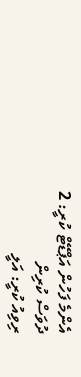އެންމެ ފަހުން އަޕްޑޭޓް ކުރީ: 2 ދުވަސް ކުރިން
ރިވިއު ކުރީ: އަލީ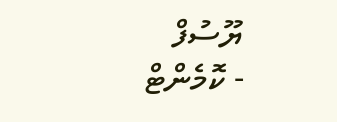ޔޫސުފް
- ކޮމެންޓް